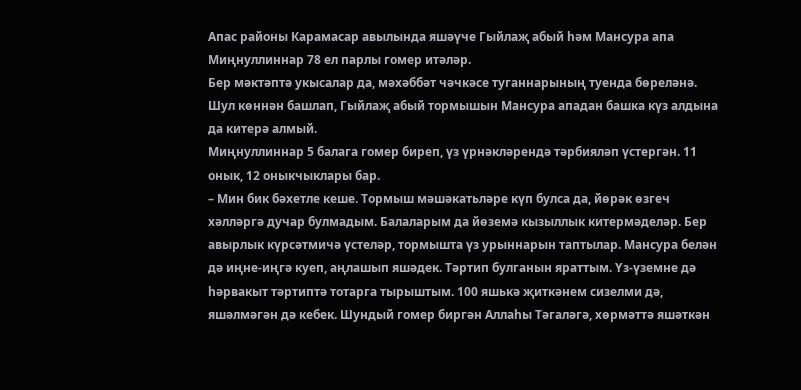Апас районы Карамасар авылында яшәүче Гыйлаҗ абый һәм Мансура апа Миңнуллиннар 78 ел парлы гомер итәләр.
Бер мәктәптә укысалар да, мәхәббәт чәчкәсе туганнарының туенда бөреләнә. Шул көннән башлап, Гыйлаҗ абый тормышын Мансура ападан башка күз алдына да китерә алмый.
Миңнуллиннар 5 балага гомер биреп, үз үрнәкләрендә тәрбияләп үстергән. 11 онык, 12 оныкчыклары бар.
– Мин бик бәхетле кеше. Тормыш мәшәкатьләре күп булса да, йөрәк өзгеч хәлләргә дучар булмадым. Балаларым да йөземә кызыллык китермәделәр. Бер авырлык күрсәтмичә үстеләр, тормышта үз урыннарын таптылар. Мансура белән дә иңне-иңгә куеп, аңлашып яшәдек. Тәртип булганын яраттым. Үз-үземне дә һәрвакыт тәртиптә тотарга тырыштым. 100 яшькә җиткәнем сизелми дә, яшәлмәгән дә кебек. Шундый гомер биргән Аллаһы Тәгаләгә, хөрмәттә яшәткән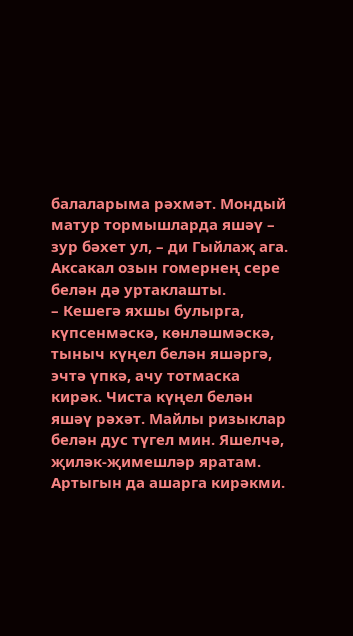балаларыма рәхмәт. Мондый матур тормышларда яшәү – зур бәхет ул, – ди Гыйлаҗ ага.
Аксакал озын гомернең сере белән дә уртаклашты.
– Кешегә яхшы булырга, күпсенмәскә, көнләшмәскә, тыныч күңел белән яшәргә, эчтә үпкә, ачу тотмаска кирәк. Чиста күңел белән яшәү рәхәт. Майлы ризыклар белән дус түгел мин. Яшелчә, җиләк-җимешләр яратам. Артыгын да ашарга кирәкми.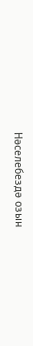Нәселебездә озын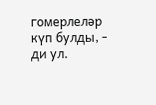гомерлеләр күп булды, - ди ул.